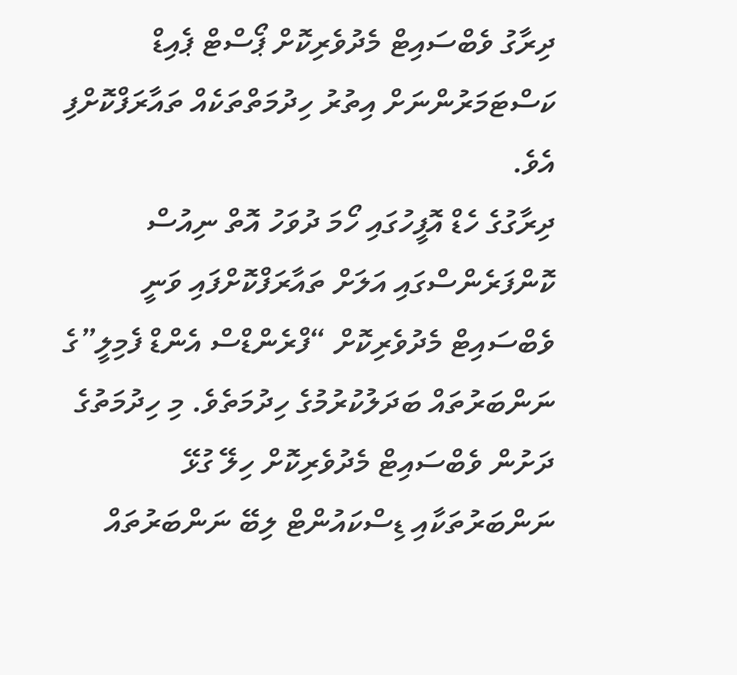ދިރާގު ވެބްސައިޓް މެދުވެރިކޮށް ޕޯސްޓް ޕެއިޑް ކަސްޓަމަރުންނަށް އިތުރު ހިދުމަތްތަކެއް ތައާރަފްކޮށްފި އެވެ.
ދިރާގުގެ ހެޑް އޮފީހުގައި ހޯމަ ދުވަހު އޮތް ނިއުސް ކޮންފަރެންސްގައި އަލަށް ތައާރަފްކޮށްފައި ވަނީ ވެބްސައިޓް މެދުވެރިކޮށް “ފްރެންޑްސް އެންޑް ފެމިލީ”ގެ ނަންބަރުތައް ބަދަލުކުރުމުގެ ހިދުމަތެވެ. މި ހިދުމަތުގެ ދަށުން ވެބްސައިޓް މެދުވެރިކޮށް ހިލޭ ގުޅޭ ނަންބަރުތަކާއި ޑިސްކައުންޓް ލިބޭ ނަންބަރުތައް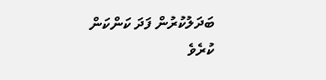ބަދަލުކުރުން ފަދަ ކަންކަން ކުރެވެ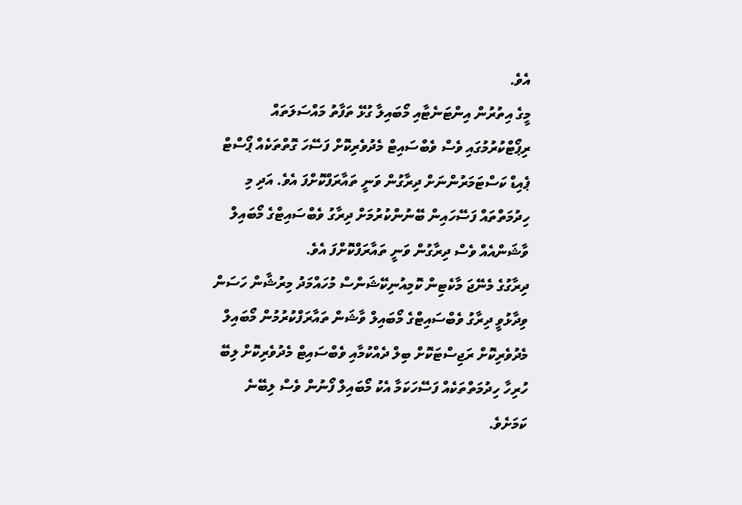އެވެ.
މީގެ އިތުރުން އިންޓަނެޓާއި މޯބައިލާ ގުޅޭ ތަފާތު މައްސަލަތައް ރިޕޯޓްކުރުމުގައި ވެސް ވެބްސައިޓް މެދުވެރިކޮށް ފަސޭހަ ގޮތްތަކެއް ޕޯސްޓް ޕެއިޑް ކަސްޓަމަރުންނަށް ދިރާގުން ވަނީ ތައާރަފްކޮށްފަ އެވެ. އަދި މި ހިދުމަތްތައް ފަސޭހައިން ބޭނުންކުރުމަށް ދިރާގު ވެބްސައިޓްގެ މޯބައިލް ވާޝަންއެއް ވެސް ދިރާގުން ވަނީ ތައާރަފްކޮށްފަ އެވެ.
ދިރާގުގެ މެނޭޖަ މާކެޓިން ކޮމިއުނިކޭޝަންސް މުހައްމަދު މިރުޝާން ހަސަން ވިދާޅުވީ ދިރާގު ވެބްސައިޓްގެ މޯބައިލް ވާޝަން ތައާރަފްކުރުމުން މޯބައިލް މެދުވެރިކޮށް ރަޖިސްޓަކޮށް ބިލް ދެއްކުމާއި ވެބްސައިޓް މެދުވެރިކޮށް ލިބޭ ހުރިހާ ހިދުމަތްތަކެއް ފަސޭހަކަމާ އެކު މޯބައިލް ފޯނުން ވެސް ލިބޭނެ ކަމަށެވެ.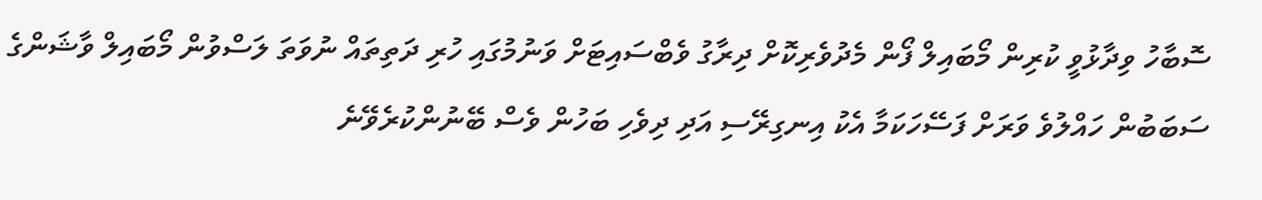ސޮބާހު ވިދާޅުވީ ކުރިން މޯބައިލް ފޯން މެދުވެރިކޮށް ދިރާގު ވެބްސައިޓަށް ވަނުމުގައި ހުރި ދަތިތައް ނުވަތަ ލަސްވުން މޯބައިލް ވާޝަންގެ ސަބަބުން ހައްލުވެ ވަރަށް ފަސޭހަކަމާ އެކު އިނގިރޭސި އަދި ދިވެހި ބަހުން ވެސް ބޭނުންކުރެވޭނެ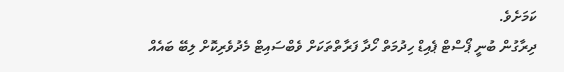ކަމަށެވެ.
ދިރާގުން ބުނީ ޕޯސްޓް ޕެއިޑް ހިދުމަތް ހޯދާ ފަރާތްތަކަށް ވެބްސައިޓް މެދުވެރިކޮށް ލިބޭ ބައެއް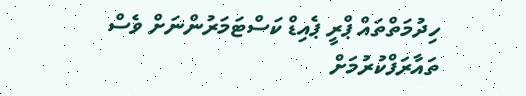ހިދުމަތްތައް ޕްރީ ޕެއިޑް ކަސްޓަމަރުންނަށް ވެސް ތައާރަފްކުރުމަށް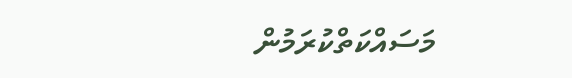މަސައްކަތްކުރަމުން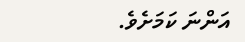އަންނަ ކަމަށެވެ.